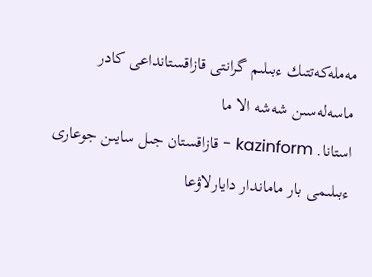مەملەكەتتىك ءبىلىم گرانتى قازاقستانداعى كادر ماسەلەسىن شەشە الا ما
استانا. kazinform - قازاقستان جىل سايىن جوعارى ءبىلىمى بار ماماندار دايارلاۋعا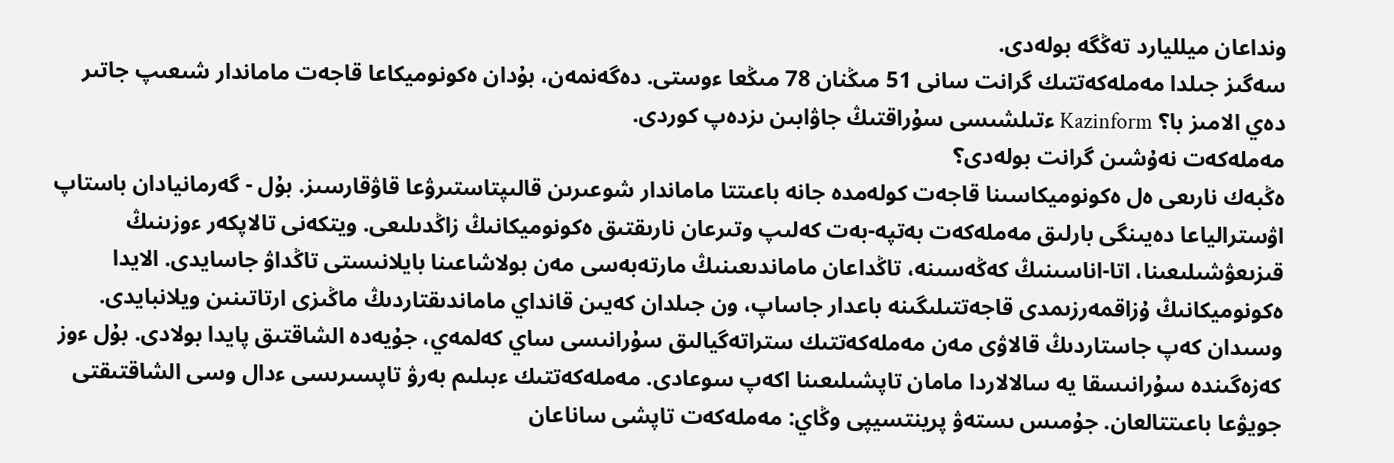ونداعان ميلليارد تەڭگە بولەدى.
سەگىز جىلدا مەملەكەتتىك گرانت سانى 51 مىڭنان 78 مىڭعا ءوستى. دەگەنمەن، بۇدان ەكونوميكاعا قاجەت ماماندار شىعىپ جاتىر دەي الامىز با؟ Kazinform ءتىلشىسى سۇراقتىڭ جاۋابىن ىزدەپ كوردى.
مەملەكەت نەۇشىن گرانت بولەدى؟
ەڭبەك نارىعى ەل ەكونوميكاسىنا قاجەت كولەمدە جانە باعىتتا ماماندار شوعىرىن قالىپتاستىرۋعا قاۋقارسىز. بۇل - گەرمانيادان باستاپ اۋسترالياعا دەيىنگى بارلىق مەملەكەت بەتپە-بەت كەلىپ وتىرعان نارىقتىق ەكونوميكانىڭ زاڭدىلىعى. ويتكەنى تالاپكەر ءوزىنىڭ قىزىعۋشىلىعىنا، اتا-اناسىنىڭ كەڭەسىنە، تاڭداعان ماماندىعىنىڭ مارتەبەسى مەن بولاشاعىنا بايلانىستى تاڭداۋ جاسايدى. الايدا ەكونوميكانىڭ ۇزاقمەرزىمدى قاجەتتىلىگىنە باعدار جاساپ، ون جىلدان كەيىن قانداي ماماندىقتاردىڭ ماڭىزى ارتاتىنىن ويلانبايدى.
وسىدان كەپ جاستاردىڭ قالاۋى مەن مەملەكەتتىك ستراتەگيالىق سۇرانىسى ساي كەلمەي، جۇيەدە الشاقتىق پايدا بولادى. بۇل ءوز كەزەگىندە سۇرانىسقا يە سالالاردا مامان تاپشىلىعىنا اكەپ سوعادى. مەملەكەتتىك ءبىلىم بەرۋ تاپسىرىسى ءدال وسى الشاقتىقتى جويۋعا باعىتتالعان. جۇمىس ىستەۋ پرينتسيپى وڭاي: مەملەكەت تاپشى ساناعان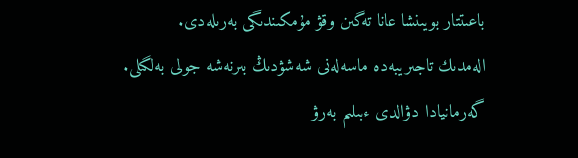باعىتتار بويىنشا عانا تەگىن وقۋ مۇمكىندىگى بەرىلەدى.
الەمدىك تاجىريبەدە ماسەلەنى شەشۋدىڭ بىرنەشە جولى بەلگىلى. گەرمانيادا دۋالدى ءبىلىم بەرۋ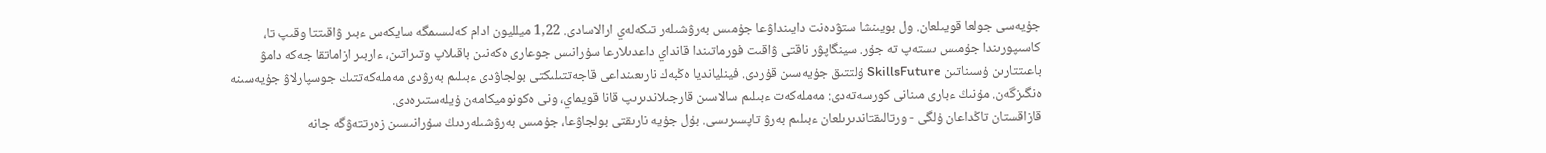جۇيەسى جولعا قويىلعان. ول بويىنشا ستۋدەنت دايىنداۋعا جۇمىس بەرۋشىلەر تىكەلەي ارالاسادى. 1,22 ميلليون ادام كەلىسىمگە سايكەس ءبىر ۋاقىتتا وقىپ تا، كاسىپورىندا جۇمىس ىستەپ تە جۇر. سينگاپۋر ناقتى ۋاقىت فورماتىندا قانداي داعدىلارعا سۇرانىس جوعارى ەكەنىن باقىلاپ وتىراتىن، ءاربىر ازاماتقا جەكە دامۋ باعىتتارىن ۇسىناتىن SkillsFuture ۇلتتىق جۇيەسىن قۇردى. فينليانديا ەڭبەك نارىعىنداعى قاجەتتىلىكتى بولجاۋدى ءبىلىم بەرۋدى مەملەكەتتىك جوسپارلاۋ جۇيەسىنە ەنگىزگەن. مۇنىڭ ءبارى مىنانى كورسەتەدى: مەملەكەت ءبىلىم سالاسىن قارجىلاندىرىپ قانا قويماي، ونى ەكونوميكامەن ۇيلەستىرەدى.
قازاقستان تاڭداعان ۇلگى - ورتالىقتاندىرىلعان ءبىلىم بەرۋ تاپسىرىسى. بۇل جۇيە نارىقتى بولجاۋعا، جۇمىس بەرۋشىلەردىڭ سۇرانىسىن زەرتتەۋگە جانە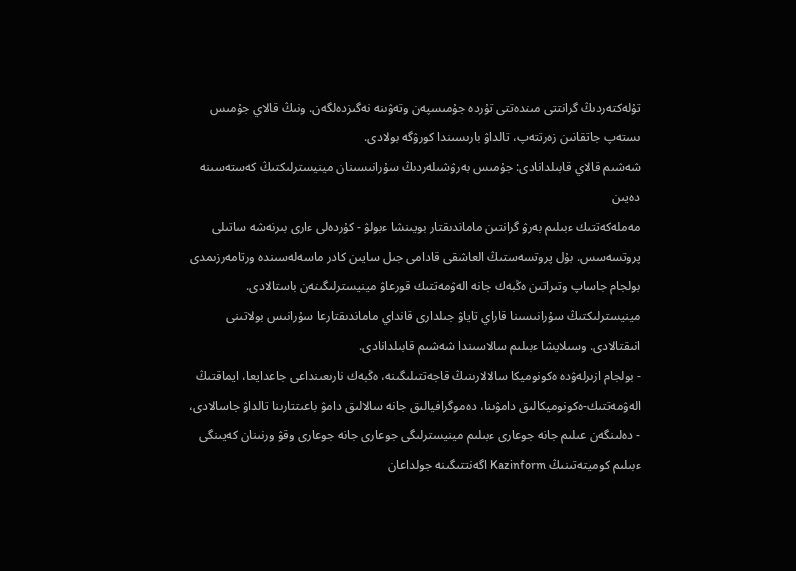تۇلەكتەردىڭ گرانتتى مىندەتتى تۇردە جۇمىسپەن وتەۋىنە نەگىزدەلگەن. ونىڭ قالاي جۇمىس ىستەپ جاتقانىن زەرتتەپ، تالداۋ بارىسىندا كورۋگە بولادى.
شەشىم قالاي قابىلدانادى: جۇمىس بەرۋشىلەردىڭ سۇرانىسىنان مينيسترلىكتىڭ كەستەسىنە دەيىن
مەملەكەتتىك ءبىلىم بەرۋ گرانتىن ماماندىقتار بويىنشا ءبولۋ - كۇردەلى ءارى بىرنەشە ساتىلى پروتسەسس. بۇل پروتسەستىڭ العاشقى قادامى جىل سايىن كادر ماسەلەسىندە ورتامەرزىمدى بولجام جاساپ وتىراتىن ەڭبەك جانە الەۋمەتتىك قورعاۋ مينيسترلىگىنەن باستالادى. مينيسترلىكتىڭ سۇرانىسىنا قاراي تاياۋ جىلدارى قانداي ماماندىقتارعا سۇرانىس بولاتىنى انىقتالادى. وسىلايشا ءبىلىم سالاسىندا شەشىم قابىلدانادى.
- بولجام ازىرلەۋدە ەكونوميكا سالالارىنىڭ قاجەتتىلىگىنە، ەڭبەك نارىعىنداعى جاعدايعا، ايماقتىڭ الەۋمەتتىك-ەكونوميكالىق دامۋىنا، دەموگرافيالىق جانە سالالىق دامۋ باعىتتارىنا تالداۋ جاسالادى، - دەلىنگەن عىلىم جانە جوعارى ءبىلىم مينيسترلىگى جوعارى جانە جوعارى وقۋ ورنىنان كەيىنگى ءبىلىم كوميتەتىنىڭ Kazinform اگەنتتىگىنە جولداعان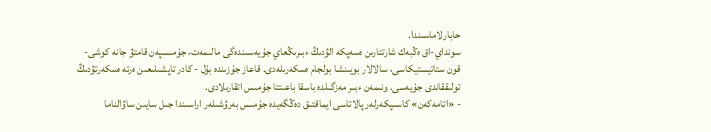حابارلاماسىندا.
سونداي-اق ەڭبەك شارتتارىن ەسەپكە الۋدىڭ ءبىرىڭعاي جۇيەسىندەگى مالىمەت، جۇمىسپەن قامتۋ جانە كوشى-قون ستاتيستيكاسى، سالالار بويىنشا بولجام ەسكەرىلەدى. قاعاز جۇزىندە بۇل - كادر تاپشىلىعىن ەرتە ەسكەرتۋدىڭ تولىققاندى جۇيەسى. ونىمەن ءبىر مەزگىلدە باسقا باعىتتا جۇمىس اتقارىلادى.
- «اتامەكەن» كاسىپكەرلەر پالاتاسى ايماقتىق دەڭگەيدە جۇمىس بەرۋشىلەر اراسىندا جىل سايىن ساۋالناما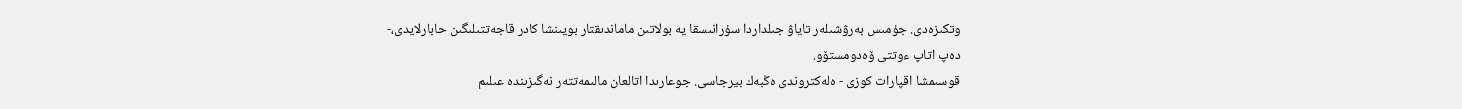وتكىزەدى. جۇمىس بەرۋشىلەر تاياۋ جىلداردا سۇرانىسقا يە بولاتىن ماماندىقتار بويىنشا كادر قاجەتتىلىگىن حابارلايدى،- دەپ اتاپ ءوتتى ۆەدومستۆو.
قوسىمشا اقپارات كوزى - ەلەكتروندى ەڭبەك بيرجاسى. جوعارىدا اتالعان مالىمەتتەر نەگىزىندە عىلىم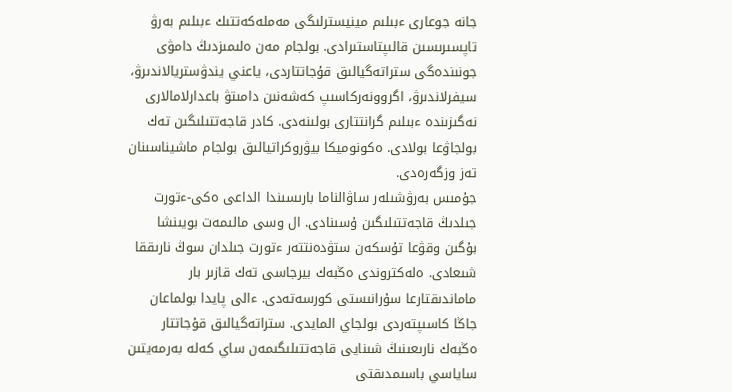جانە جوعارى ءبىلىم مينيسترلىگى مەملەكەتتىك ءبىلىم بەرۋ تاپسىرىسىن قالىپتاستىرادى. بولجام مەن ەلىمىزدىڭ دامۋى جونىندەگى ستراتەگيالىق قۇجاتتاردى، ياعني يندۋستريالاندىرۋ، سيفرلاندىرۋ، اگروونەركاسىپ كەشەنىن دامىتۋ باعدارلامالارى نەگىزىندە ءبىلىم گرانتتارى بولىنەدى. كادر قاجەتتىلىگىن تەك بولجاۋعا بولادى. ەكونوميكا بيۋروكراتيالىق بولجام ماشيناسىنان تەز وزگەرەدى.
جۇمىس بەرۋشىلەر ساۋالناما بارىسىندا الداعى ەكى-ءتورت جىلدىڭ قاجەتتىلىگىن ۇسىنادى. ال وسى مالىمەت بويىنشا بۇگىن وقۋعا تۇسكەن ستۋدەنتتەر ءتورت جىلدان سوڭ نارىققا شىعادى. ەلەكتروندى ەڭبەك بيرجاسى تەك قازىر بار ماماندىقتارعا سۇرانىستى كورسەتەدى. ءالى پايدا بولماعان جاڭا كاسىپتەردى بولجاي المايدى. ستراتەگيالىق قۇجاتتار ەڭبەك نارىعىنىڭ شىنايى قاجەتتىلىگىمەن ساي كەلە بەرمەيتىن ساياسي باسىمدىقتى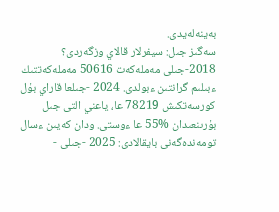بەينەلەيدى.
سەگىز جىل: سيفرلار قالاي وزگەردى؟
2018-جىلى مەملەكەت 50616 مەملەكەتتىك ءبىلىم گرانتىن ءبولدى. 2024 -جىلعا قاراي بۇل كورسەتكىش 78219 عا، ياعني التى جىل بۇرىنعىدان %55 عا ءوستى. ودان كەيىن ءسال تومەندەگەنى بايقالادى: 2025 -جىلى -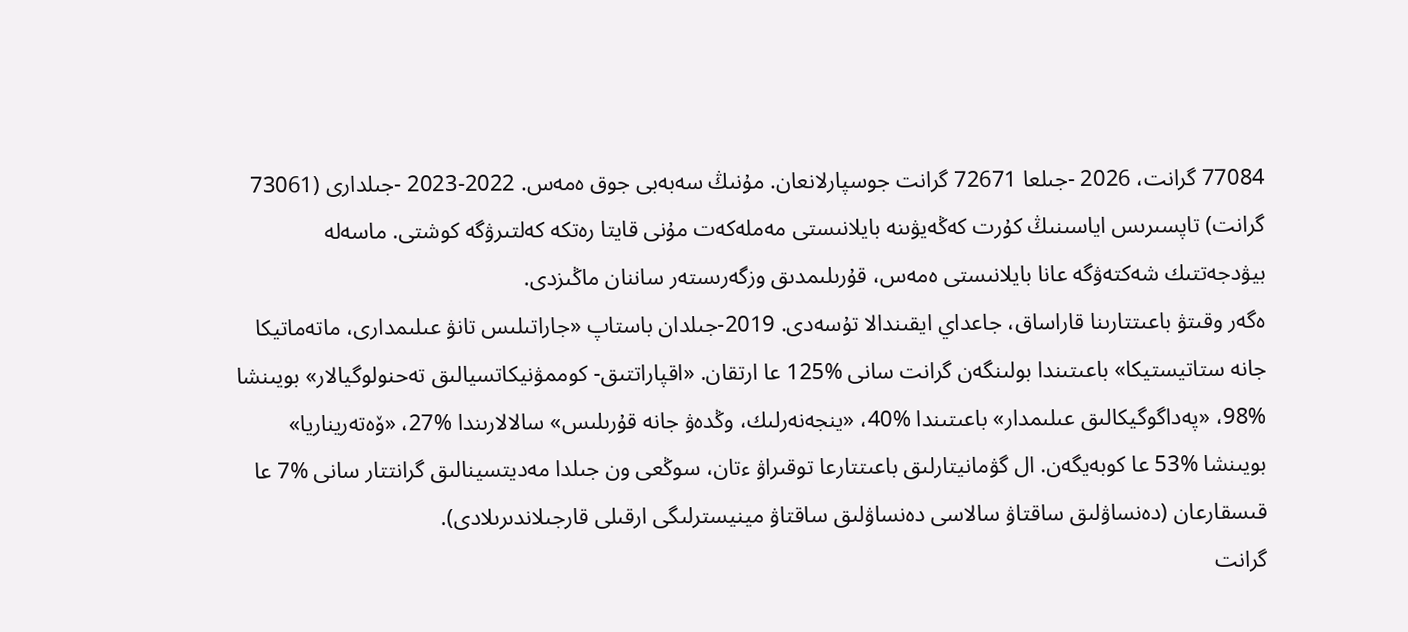77084 گرانت، 2026 -جىلعا 72671 گرانت جوسپارلانعان. مۇنىڭ سەبەبى جوق ەمەس. 2022-2023 -جىلدارى (73061 گرانت) تاپسىرىس اياسىنىڭ كۇرت كەڭەيۋىنە بايلانىستى مەملەكەت مۇنى قايتا رەتكە كەلتىرۋگە كوشتى. ماسەلە بيۋدجەتتىك شەكتەۋگە عانا بايلانىستى ەمەس، قۇرىلىمدىق وزگەرىستەر ساننان ماڭىزدى.
ەگەر وقىتۋ باعىتتارىنا قاراساق، جاعداي ايقىندالا تۇسەدى. 2019-جىلدان باستاپ «جاراتىلىس تانۋ عىلىمدارى، ماتەماتيكا جانە ستاتيستيكا» باعىتىندا بولىنگەن گرانت سانى %125 عا ارتقان. «اقپاراتتىق- كوممۋنيكاتسيالىق تەحنولوگيالار» بويىنشا %98، «پەداگوگيكالىق عىلىمدار» باعىتىندا %40، «ينجەنەرلىك، وڭدەۋ جانە قۇرىلىس» سالالارىندا %27، «ۆەتەريناريا» بويىنشا %53 عا كوبەيگەن. ال گۋمانيتارلىق باعىتتارعا توقىراۋ ءتان، سوڭعى ون جىلدا مەديتسينالىق گرانتتار سانى %7 عا قىسقارعان (دەنساۋلىق ساقتاۋ سالاسى دەنساۋلىق ساقتاۋ مينيسترلىگى ارقىلى قارجىلاندىرىلادى).
گرانت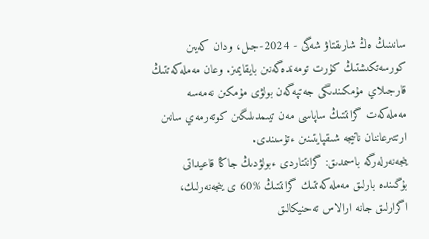سانىنىڭ ەڭ شارىقتاۋ شەگى - 2024-جىل، ودان كەيىن كورسەتكىشتىڭ كۇرت تومەندەگەنىن بايقايمىز. وعان مەملەكەتتىڭ قارجىلاي مۇمكىندىگى جەتپەگەن بولۋى مۇمكىن نەمەسە مەملەكەت گرانتتىڭ ساپاسى مەن تيىمدىلىگىن كوتەرمەي سانىن ارتتىرعاننان ناتيجە شىقپايتىنىن ءتۇسىندى.
ينجەنەرلەرگە باسىمدىق: گرانتتاردى ءبولۋدىڭ جاڭا قاعيداتى
بۇگىندە بارلىق مەملەكەتتىك گرانتتىڭ %60 ى ينجەنەرلىك، اگرارلىق جانە ارالاس تەحنيكالىق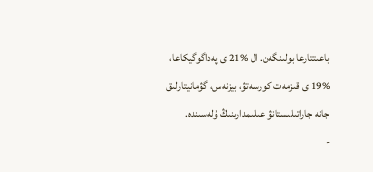باعىتتارعا بولىنگەن. ال %21 ى پەداگوگيكاعا، %19 ى قىزمەت كورسەتۋ، بيزنەس، گۋمانيتارلىق جانە جاراتىلىستانۋ عىلىمدارىنىڭ ۇلەسىندە.
-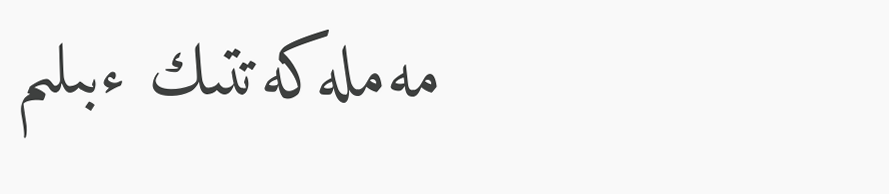مەملەكەتتىك ءبىلىم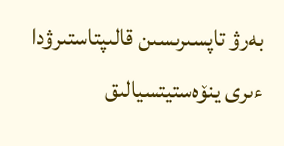بەرۋ تاپسىرىسىن قالىپتاستىرۋدا ءىرى ينۆەستيتسيالىق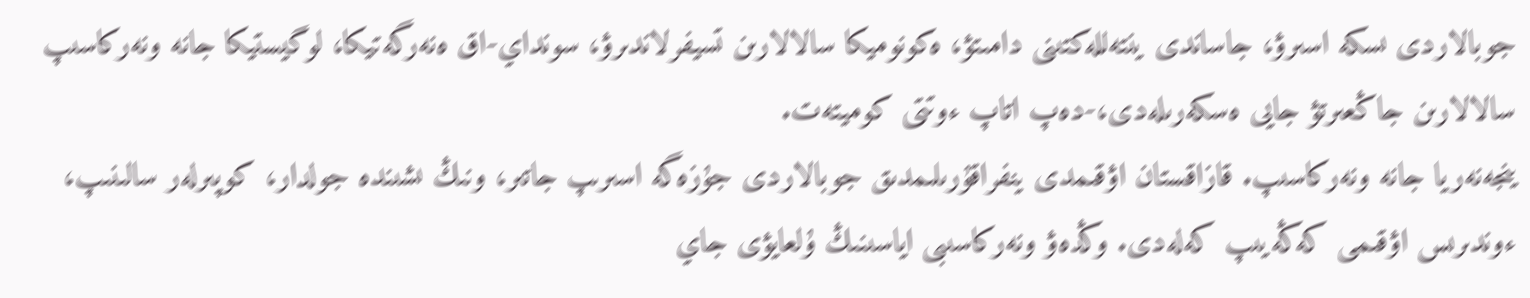جوبالاردى ىسكە اسىرۋ، جاساندى ينتەللەكتىنى دامىتۋ، ەكونوميكا سالالارىن تسيفرلاندىرۋ، سونداي-اق ەنەرگەتيكا، لوگيستيكا جانە ونەركاسىپ سالالارىن جاڭعىرتۋ جايى ەسكەرىلەدى،-دەپ اتاپ ءوتتى كوميتەت.
ينجەنەريا جانە ونەركاسىپ. قازاقستان اۋقىمدى ينفراقۇرىلىمدىق جوبالاردى جۇزەگە اسىرىپ جاتىر، ونىڭ ىشىندە جولدار، كوپىرلەر سالىنىپ، ءوندىرىس اۋقىمى كەڭەيىپ كەلەدى. وڭدەۋ ونەركاسىبى اياسىنىڭ ۇلعايۋى جاي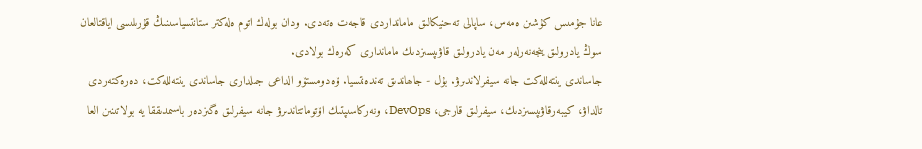عانا جۇمىس كۇشىن ەمەس، ساپالى تەحنيكالىق مامانداردى قاجەت ەتەدى. ودان بولەك اتوم ەلەكتر ستانتسياسىنىڭ قۇرىلىسى اياقتالعان سوڭ يادرولىق ينجەنەرلەر مەن يادرولىق قاۋىپسىزدىك ماماندارى كەرەك بولادى.
جاساندى ينتەللەكت جانە سيفرلاندىرۋ. بۇل - جاھاندىق تەندەنتسيا. ۆەدومستۆو الداعى جىلدارى جاساندى ينتەللەكت، دەرەكتەردى تالداۋ، كيبەرقاۋىپسىزدىك، سيفرلىق قارجى، DevOps، ونەركاسىپتىك اۆتوماتتاندىرۋ جانە سيفرلىق ەگىزدەر باسىمدىققا يە بولاتىنىن العا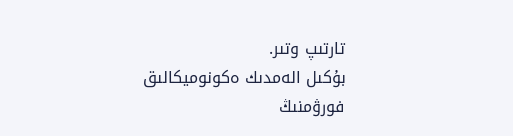تارتىپ وتىر.
بۇكىل الەمدىك ەكونوميكالىق فورۋمنىڭ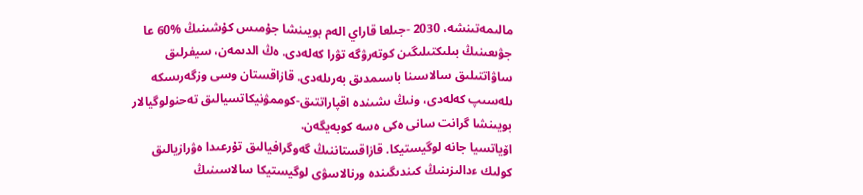مالىمەتىنشە، 2030 -جىلعا قاراي الەم بويىنشا جۇمىس كۇشىنىڭ %60 عا جۋىعىنىڭ بىلىكتىلىگىن كوتەرۋگە تۋرا كەلەدى. ەڭ الدىمەن، سيفرلىق ساۋاتتىلىق سالاسىنا باسىمدىق بەرىلەدى. قازاقستان وسى وزگەرىسكە ىلەسىپ كەلەدى، ونىڭ ىشىندە اقپاراتتىق-كوممۋنيكاتسيالىق تەحنولوگيالار بويىنشا گرانت سانى ەكى ەسە كوبەيگەن.
اۆياتسيا جانە لوگيستيكا. قازاقستاننىڭ گەوگرافيالىق تۇرعىدا ەۋرازيالىق كولىك ءدالىزىنىڭ كىندىگىندە ورنالاسۋى لوگيستيكا سالاسىنىڭ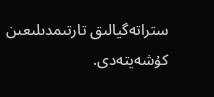ستراتەگيالىق تارتىمدىلىعىن كۇشەيتەدى.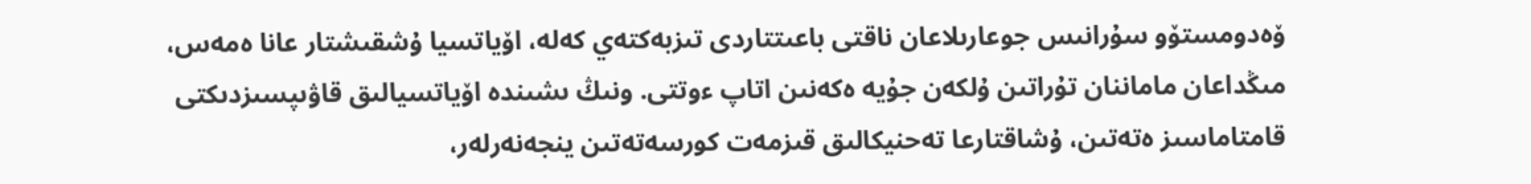ۆەدومستۆو سۇرانىس جوعارىلاعان ناقتى باعىتتاردى تىزبەكتەي كەلە، اۆياتسيا ۇشقىشتار عانا ەمەس، مىڭداعان ماماننان تۇراتىن ۇلكەن جۇيە ەكەنىن اتاپ ءوتتى. ونىڭ ىشىندە اۆياتسيالىق قاۋىپسىزدىكتى قامتاماسىز ەتەتىن، ۇشاقتارعا تەحنيكالىق قىزمەت كورسەتەتىن ينجەنەرلەر،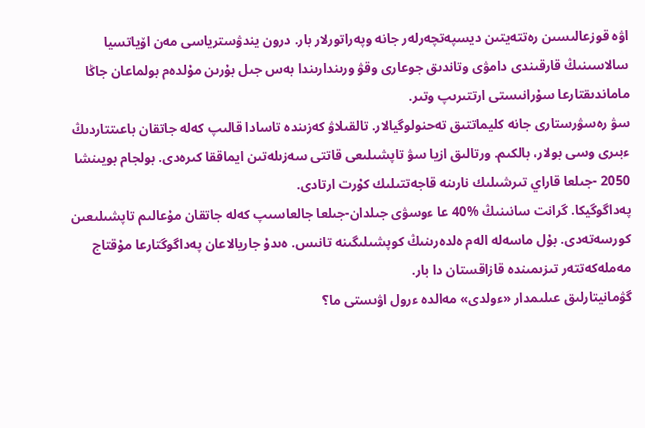اۋە قوزعالىسىن رەتتەيتىن ديسپەتچەرلەر جانە وپەراتورلار بار. درون يندۋسترياسى مەن اۆياتسيا سالاسىنىڭ قارقىندى دامۋى وتاندىق جوعارى وقۋ ورىندارىندا بەس جىل بۇرىن مۇلدەم بولماعان جاڭا ماماندىقتارعا سۇرانىستى ارتتىرىپ وتىر.
سۋ رەسۋرستارى جانە كليماتتىق تەحنولوگيالار. تالقىلاۋ كەزىندە تاسادا قالىپ كەلە جاتقان باعىتتاردىڭ ءبىرى وسى بولار، بالكىم. ورتالىق ازيا سۋ تاپشىلىعى قاتتى سەزىلەتىن ايماققا كىرەدى. بولجام بويىنشا 2050 -جىلعا قاراي تىرشىلىك نارىنە قاجەتتىلىك كۇرت ارتادى.
پەداگوگيكا. گرانت سانىنىڭ %40 عا ءوسۋى جىلدان-جىلعا جالعاسىپ كەلە جاتقان مۇعالىم تاپشىلىعىن كورسەتەدى. بۇل ماسەلە الەم ەلدەرىنىڭ كوپشىلىگىنە تانىس. ەىدۇ جاريالاعان پەداگوگتارعا مۇقتاج مەملەكەتتەر تىزىمىندە قازاقستان دا بار.
گۋمانيتارلىق عىلىمدار «ءولدى» مەالدە ءرول اۋىستى ما؟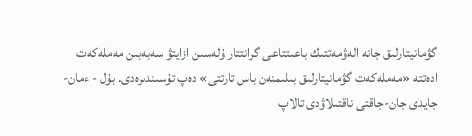گۋمانيتارلىق جانە الەۋمەتتىك باعىتتاعى گرانتتار ۇلەسىن ازايتۋ سەبەبىن مەملەكەت ادەتتە «مەملەكەت گۋمانيتارلىق بىلىمنەن باس تارتتى» دەپ تۇسىندىرەدى. بۇل - ءمان-جايدى جان-جاقتى ناقتىلاۋدى تالاپ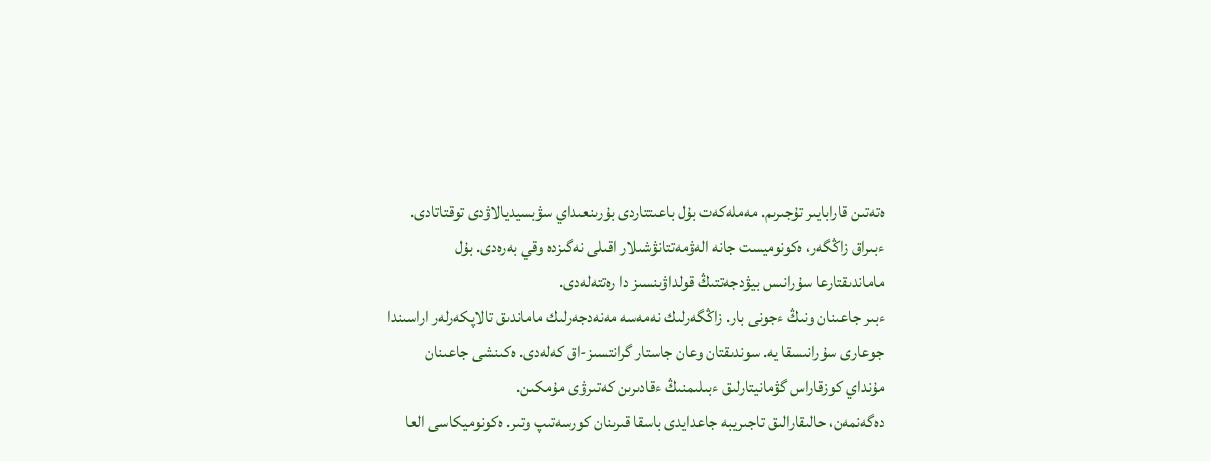ەتەتىن قارابايىر تۇجىرىم. مەملەكەت بۇل باعىتتاردى بۇرىنعىداي سۋبسيديالاۋدى توقتاتادى. ءبىراق زاڭگەر، ەكونوميست جانە الەۋمەتتانۋشىلار اقىلى نەگىزدە وقي بەرەدى. بۇل ماماندىقتارعا سۇرانىس بيۋدجەتتىڭ قولداۋىنسىز دا رەتتەلەدى.
ءبىر جاعىنان ونىڭ ءجونى بار. زاڭگەرلىك نەمەسە مەنەدجەرلىك ماماندىق تالاپكەرلەر اراسىندا جوعارى سۇرانىسقا يە. سوندىقتان وعان جاستار گرانتسىز-اق كەلەدى. ەكىنشى جاعىنان مۇنداي كوزقاراس گۋمانيتارلىق ءبىلىمنىڭ ءقادىرىن كەتىرۋى مۇمكىن.
دەگەنمەن، حالىقارالىق تاجىريبە جاعدايدى باسقا قىرىنان كورسەتىپ وتىر. ەكونوميكاسى العا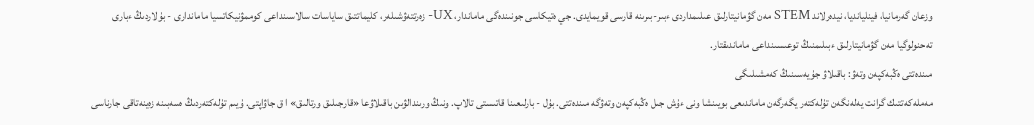وزعان گەرمانيا، فينليانديا، نيدەرلاند STEM مەن گۋمانيتارلىق عىلىمداردى ءبىر-بىرىنە قارسى قويمايدى. جي ەتيكاسى جونىندەگى ماماندار، UX- زەرتتەۋشىلەر، كليماتتىق ساياسات سالاسىنداعى كوممۋنيكاتسيا ماماندارى - بۇلاردىڭ ءبارى تەحنولوگيا مەن گۋمانيتارلىق ءبىلىمنىڭ توعىسىنداعى ماماندىقتار.
مىندەتتى ەڭبەكپەن وتەۋ: باقىلاۋ جۇيەسىنىڭ كەمشىلىگى
مەملەكەتتىك گرانت يەلەنگەن تۇلەكتەر يگەرگەن ماماندىعى بويىنشا ونى ءۇش جىل ەڭبەكپەن وتەۋگە مىندەتتى. بۇل - بارلىعىنا قاتىستى تالاپ. ونىڭ ورىندالۋىن باقىلاۋعا «قارجىلىق ورتالىق» ا ق جاۋاپتى. ۇيىم تۇلەكتەردىڭ ەسەبىنە زەينەتاقى جارناسى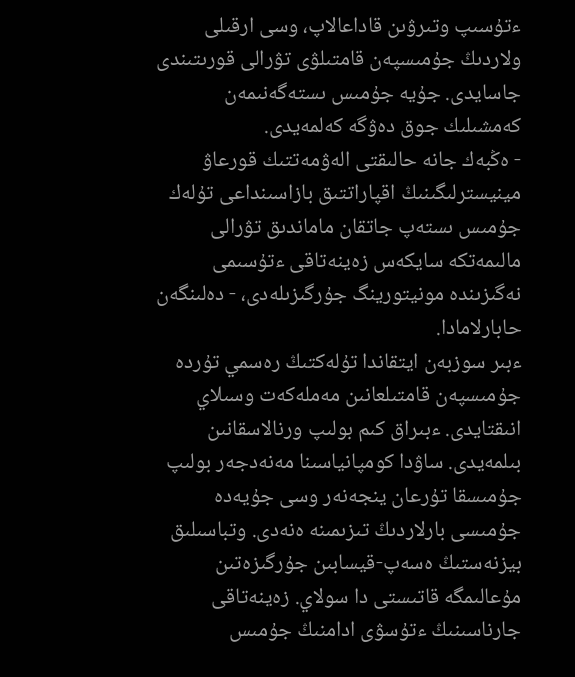ءتۇسىپ وتىرۋىن قاداعالاپ، وسى ارقىلى ولاردىڭ جۇمىسپەن قامتىلۋى تۋرالى قورىتىندى جاسايدى. جۇيە جۇمىس ىستەگەنىمەن كەمشىلىك جوق دەۋگە كەلمەيدى.
- ەڭبەك جانە حالىقتى الەۋمەتتىك قورعاۋ مينيسترلىگىنىڭ اقپاراتتىق بازاسىنداعى تۇلەك جۇمىس ىستەپ جاتقان ماماندىق تۋرالى مالىمەتكە سايكەس زەينەتاقى ءتۇسىمى نەگىزىندە مونيتورينگ جۇرگىزىلەدى، - دەلىنگەن حابارلامادا.
ءبىر سوزبەن ايتقاندا تۇلەكتىڭ رەسمي تۇردە جۇمىسپەن قامتىلعانىن مەملەكەت وسىلاي انىقتايدى. ءبىراق كىم بولىپ ورنالاسقانىن بىلمەيدى. ساۋدا كومپانياسىنا مەنەدجەر بولىپ جۇمىسقا تۇرعان ينجەنەر وسى جۇيەدە جۇمىسى بارلاردىڭ تىزىمىنە ەنەدى. وتباسىلىق بيزنەستىڭ ەسەپ-قيسابىن جۇرگىزەتىن مۇعالىمگە قاتىستى دا سولاي. زەينەتاقى جارناسىنىڭ ءتۇسۋى ادامنىڭ جۇمىس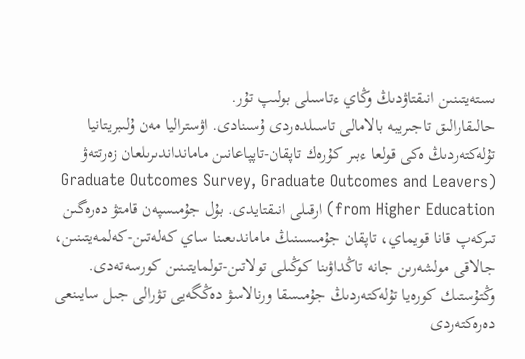ىستەيتىنىن انىقتاۋدىڭ وڭاي ءتاسىلى بولىپ تۇر.
حالىقارالىق تاجىريبە بالامالى تاسىلدەردى ۇسىنادى. اۋستراليا مەن ۇلىبريتانيا تۇلەكتەردىڭ ەكى قولعا ءبىر كۇرەك تاپقان-تاپپاعانىن مامانداندىرىلعان زەرتتەۋ (Graduate Outcomes Survey, Graduate Outcomes and Leavers from Higher Education) ارقىلى انىقتايدى. بۇل جۇمىسپەن قامتۋ دەرەگىن تىركەپ قانا قويماي، تاپقان جۇمىسىنىڭ ماماندىعىنا ساي كەلەتىن-كەلمەيتىنىن، جالاقى مولشەرىن جانە تاڭداۋىنا كوڭىلى تولاتىن-تولمايتىنىن كورسەتەدى. وڭتۇستىك كورەيا تۇلەكتەردىڭ جۇمىسقا ورنالاسۋ دەڭگەيى تۋرالى جىل سايىنعى دەرەكتەردى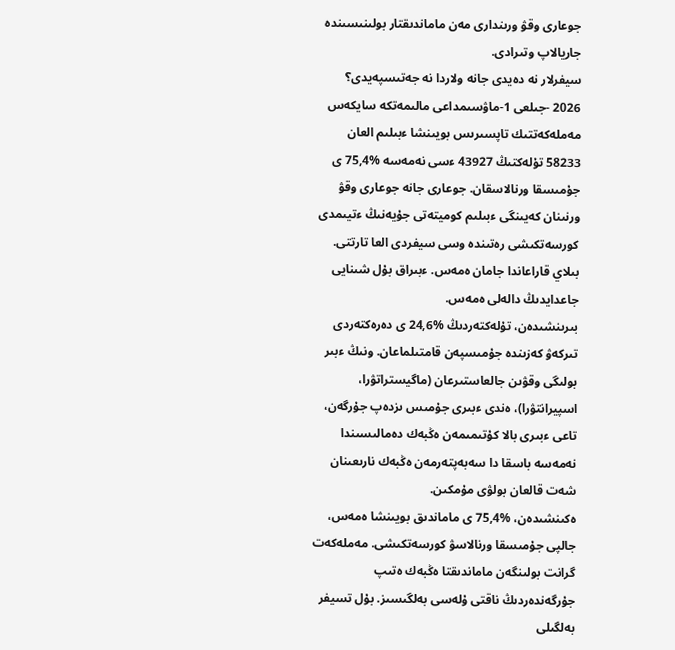جوعارى وقۋ ورىندارى مەن ماماندىقتار بولىنىسىندە جاريالاپ وتىرادى.
سيفرلار نە دەيدى جانە ولاردا نە جەتىسپەيدى؟
2026 -جىلعى 1-ماۋسىمداعى مالىمەتكە سايكەس مەملەكەتتىك تاپسىرىس بويىنشا ءبىلىم العان 58233 تۇلەكتىڭ 43927 ءسى نەمەسە %75,4 ى جۇمىسقا ورنالاسقان. جوعارى جانە جوعارى وقۋ ورنىنان كەيىنگى ءبىلىم كوميتەتى جۇيەنىڭ ءتيىمدى كورسەتكىشى رەتىندە وسى سيفردى العا تارتتى. بىلاي قاراعاندا جامان ەمەس. ءبىراق بۇل شىنايى جاعدايدىڭ دالەلى ەمەس.
بىرىنشىدەن، تۇلەكتەردىڭ %24,6 ى دەرەكتەردى تىركەۋ كەزىندە جۇمىسپەن قامتىلماعان. ونىڭ ءبىر بولىگى وقۋىن جالعاستىرعان (ماگيستراتۋرا، اسپيرانتۋرا)، ەندى ءبىرى جۇمىس ىزدەپ جۇرگەن، تاعى ءبىرى بالا كۇتىمىمەن ەڭبەك دەمالىسىندا نەمەسە باسقا دا سەبەپتەرمەن ەڭبەك نارىعىنان شەت قالعان بولۋى مۇمكىن.
ەكىنشىدەن، %75,4 ى ماماندىق بويىنشا ەمەس، جالپى جۇمىسقا ورنالاسۋ كورسەتكىشى. مەملەكەت گرانت بولىنگەن ماماندىقتا ەڭبەك ەتىپ جۇرگەندەردىڭ ناقتى ۇلەسى بەلگىسىز. بۇل تسيفر بەلگىلى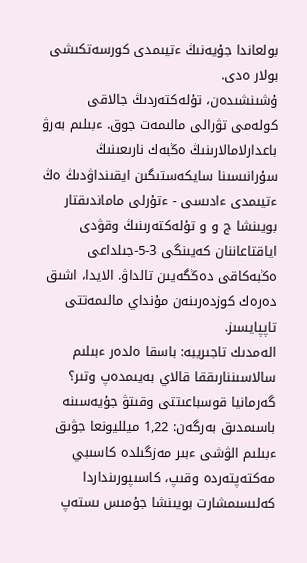بولعاندا جۇيەنىڭ ءتيىمدى كورسەتكىشى بولار ەدى.
ۇشىنشىدەن، تۇلەكتەردىڭ جالاقى كولەمى تۋرالى مالىمەت جوق. ءبىلىم بەرۋ باعدارلامالارىنىڭ ەڭبەك نارىعىنىڭ سۇرانىسىنا سايكەستىگىن ايقىنداۋدىڭ ەڭ ءتيىمدى ءادىسى - ءتۇرلى ماماندىقتار بويىنشا ج و و تۇلەكتەرىنىڭ وقۋدى اياقتاعاننان كەيىنگى 3-5-جىلداعى ەڭبەكاقى دەڭگەيىن تالداۋ. الايدا، اشىق دەرەك كوزدەرىنەن مۇنداي مالىمەتتى تاپپايسىز.
الەمدىك تاجىريبە: باسقا ەلدەر ءبىلىم سالاسىننارىققا قالاي بەيىمدەپ وتىر؟
گەرمانيا قوسباعىتتى وقىتۋ جۇيەسىنە باسىمدىق بەرگەن: 1,22 ميلليونعا جۋىق ءبىلىم الۋشى ءبىر مەزگىلدە كاسىبي مەكتەپتەردە وقىپ، كاسىپورىنداردا كەلىسىمشارت بويىنشا جۇمىس ىستەپ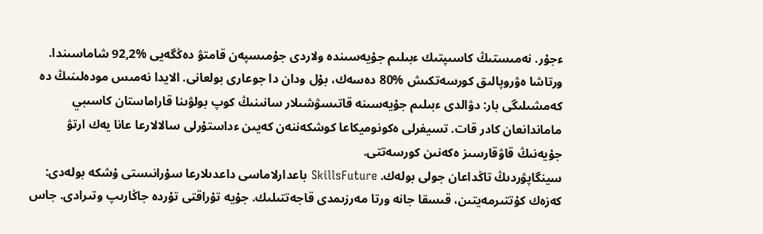ءجۇر. نەمىستىڭ كاسىپتىك ءبىلىم جۇيەسىندە ولاردى جۇمىسپەن قامتۋ دەڭگەيى %92,2 شاماسىندا. ورتاشا ەۋروپالىق كورسەتكىش %80 دەسەك، بۇل ودان دا جوعارى بولعانى. الايدا نەمىس مودەلىنىڭ دە كەمشىلىگى بار: دۋالدى ءبىلىم جۇيەسىنە قاتىسۋشىلار سانىنىڭ كوپ بولۋىنا قاراماستان كاسىبي ماماندانعان كادر قات. تسيفرلى ەكونوميكاعا كوشكەننەن كەيىن ءداستۇرلى سالالارعا عانا يەك ارتۋ جۇيەنىڭ قاۋقارسىز ەكەنىن كورسەتتى.
سينگاپۋردىڭ تاڭداعان جولى بولەك. SkillsFuture باعدارلاماسى داعدىلارعا سۇرانىستى ۇشكە بولەدى: كەزەك كۇتتىرمەيتىن، قىسقا جانە ورتا مەرزىمدى قاجەتتىلىك. جۇيە تۇراقتى تۇردە جاڭارىپ وتىرادى. جاس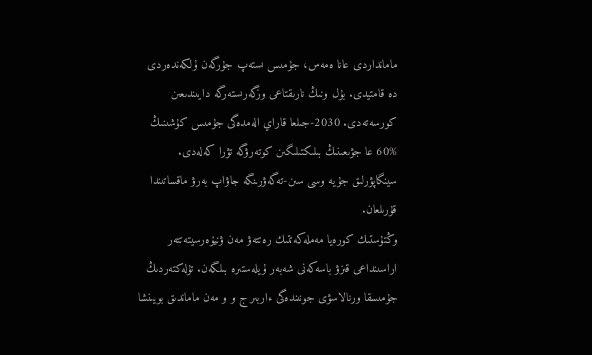مامانداردى عانا ەمەس، جۇمىس ىستەپ جۇرگەن ۇلكەندەردى دە قامتيدى. بۇل ونىڭ نارىقتاعى وزگەرىستەرگە دايىندىعىن كورسەتەدى. 2030-جىلعا قاراي الەمدەگى جۇمىس كۇشىنىڭ %60 عا جۋىعىنىڭ بىلىكتىلىگىن كوتەرۋگە تۋرا كەلەدى. سينگاپۋرلىق جۇيە وسى سىن-تەگەۋرىنگە جاۋاپ بەرۋ ماقساتىندا قۇرىلعان.
وڭتۇستىك كورەيا مەملەكەتتىك رەتتەۋ مەن ۋنيۆەرسيتەتتەر اراسىنداعى قىزۋ باسەكەنى شەبەر ۇيلەستىرە بىلگەن. تۇلەكتەردىڭ جۇمىسقا ورنالاسۋى جونىندەگى ءاربىر ج و و مەن ماماندىق بويىنشا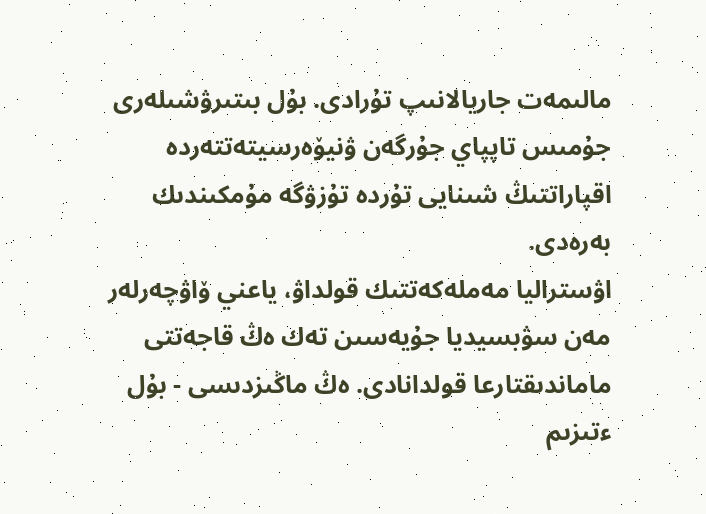مالىمەت جاريالانىپ تۇرادى. بۇل بىتىرۋشىلەرى جۇمىس تاپپاي جۇرگەن ۋنيۆەرسيتەتتەردە اقپاراتتىڭ شىنايى تۇردە تۇزۋگە مۇمكىندىك بەرەدى.
اۋستراليا مەملەكەتتىك قولداۋ، ياعني ۆاۋچەرلەر مەن سۋبسيديا جۇيەسىن تەك ەڭ قاجەتتى ماماندىقتارعا قولدانادى. ەڭ ماڭىزدىسى - بۇل ءتىزىم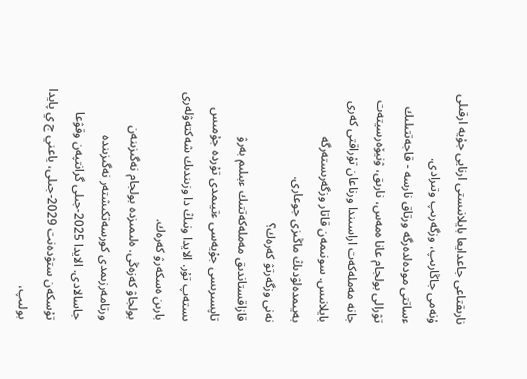نارىقتاعى جاعدايعا بايلانىستى ارنايى جۇيە ارقىلى ۇنەمى جاڭارىپ، وزگەرىپ وتىرادى.
ءساتتى مودەلدەرگە ورتاق نارسە - قاجەتتىلىك تۋرالى بولجام عانا ەمەس، نارىق، ۋنيۆەرسيتەت جانە مەملەكەت اراسىندا ورناعان تۇراقتى كەرى بايلانىس. سونىمەن قاتار وزگەرىستەرگە بەيىمدەلۋدىڭ ماڭىزى جوعارى.
نەنى وزگەرتۋ كەرەك؟
قازاقستاندىق مەملەكەتتىك ءبىلىم بەرۋ تاپسىرىسى جۇيەسى ءتيىمدى تۇردە جۇمىس ىستەپ تۇر. الايدا ونىڭ دا وزىندىك شەكتەۋلەرى بارىن ەسكەرۋ كەرەك.
بولجاۋ كەزەڭى. ەلىمىزدە بولجام نەگىزىنەن ورتامەرزىمدى كورسەتكىشتەر نەگىزىندە جاسالادى. الايدا 2025-جىلى گرانتپەن وقۋعا تۇسكەن ستۋدەنت 2029-جىلى، ياعني ج ي پايدا بولىپ،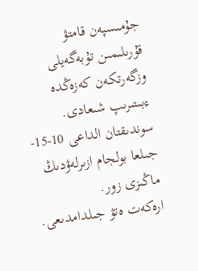جۇمىسپەن قامتۋ قۇرىلىمىن تۇبەگەيلى وزگەرتكەن كەزەڭدە ءبىتىرىپ شىعادى. سوندىقتان الداعى 10-15-جىلعا بولجام ازىرلەۋدىڭ ماڭىزى زور.
ارەكەت ەتۋ جىلدامدىعى.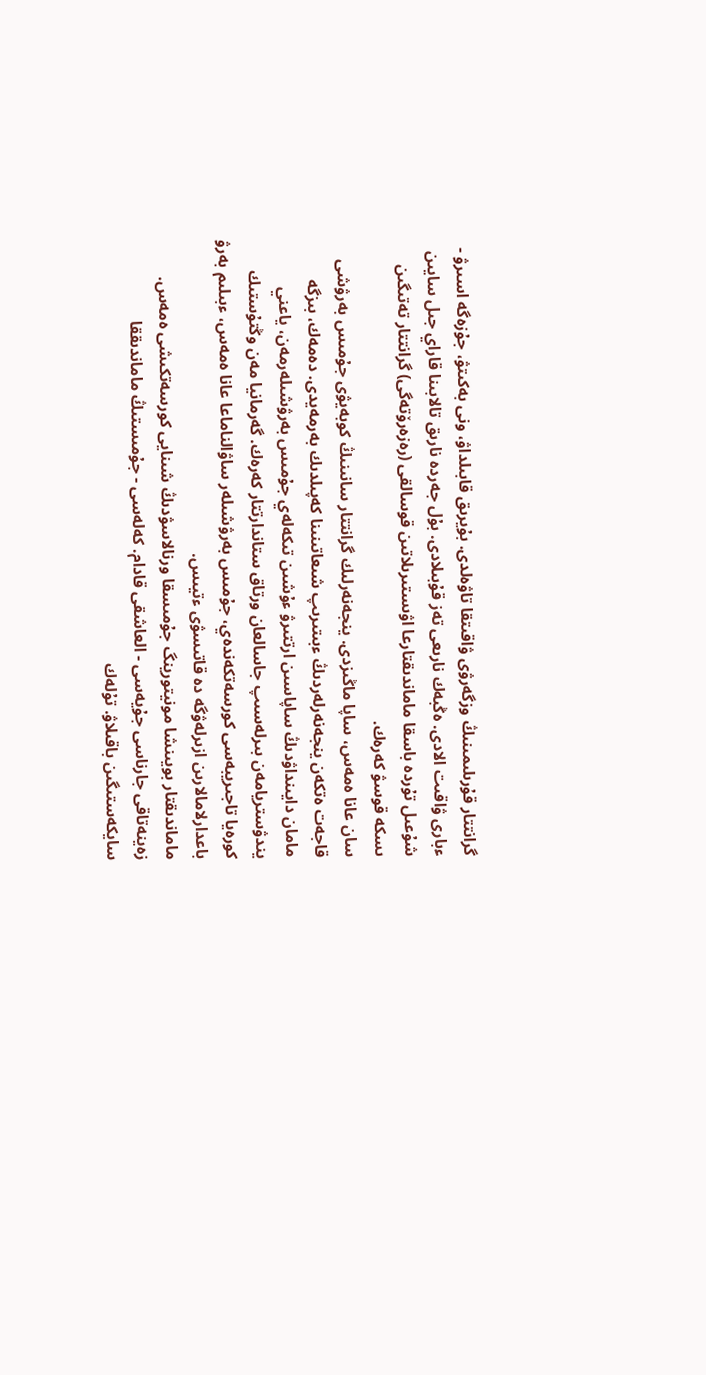گرانتتار قۇرىلىمىنىڭ وزگەرۋى ۋاقىتقا تاۋەلدى. بۇيرىق قابىلداۋ، ونى بەكىتۋ، جۇزەگە اسىرۋ - ءبارى ۋاقىت الادى. ەڭبەك نارىعى تەز قۇبىلادى. بۇل جەردە نارىق تالابىنا قاراي جىل سايىن شۇعىل تۇردە باسقا ماماندىقتارعا اۋىستىرىلاتىن قوسالقى (رەزەرۆتەگى) گرانتتار تەتىگىن ىسكە قوسۋ كەرەك.
سان عانا ەمەس، ساپا ماڭىزدى. ينجەنەرلىك گرانتتار سانىنىڭ كوبەيۋى جۇمىس بەرۋشى قاجەت ەتكەن ينجەنەرلەردىڭ ءبىتىرىپ شىعاتىنىنا كەپىلدىك بەرمەيدى. دەمەك، بىزگە مامان دايىنداۋدىڭ ساپاسىن ارتتىرۋ ءۇشىن تىكەلەي جۇمىس بەرۋشىلەرمەن، ياعني يندۋستريامەن بىرلەسىپ جاسالعان ورتاق ستاندارتتار كەرەك. گەرمانيا مەن وڭتۇستىك كورەيا تاجىريبەسى كورسەتكەندەي، جۇمىس بەرۋشىلەر ساۋالناماعا عانا ەمەس، ءبىلىم بەرۋ باعدارلامالارىن ازىرلەۋگە دە قاتىسۋى ءتيىس.
ماماندىقتار بويىنشا مونيتورينگ جۇمىسقا ورنالاسۋدىڭ شىنايى كورسەتكىشى ەمەس. زەينەتاقى جارناسى جۇيەسى - العاشقى قادام. كەلەسى - جۇمىستىڭ ماماندىققا سايكەستىگىن باقىلاۋ. تۇلەك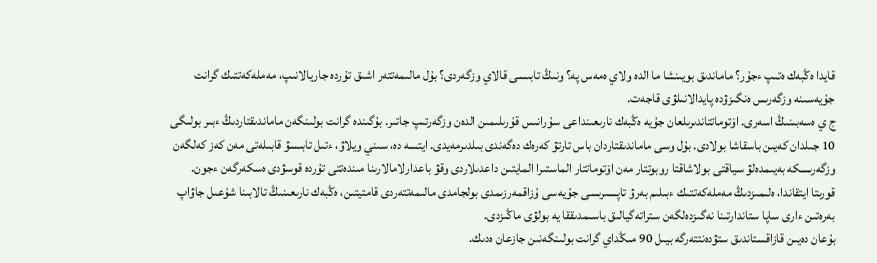قايدا ەڭبەك ەتىپ ءجۇر؟ ماماندىق بويىنشا ما الدە ولاي ەمەس پە؟ ونىڭ تابىسى قالاي وزگەردى؟ بۇل مالىمەتتەر اشىق تۇردە جاريالانىپ، مەملەكەتتىك گرانت جۇيەسىنە وزگەرىس ەنگىزۋدە پايدالانىلۋى قاجەت.
ج ي ەسەبىنىڭ اسەرى. اۆتوماتتاندىرىلعان جۇيە ەڭبەك نارىعىنداعى سۇرانىس قۇرىلىمىن الدەن وزگەرتىپ جاتىر. بۇگىندە گرانت بولىنگەن ماماندىقتاردىڭ ءبىر بولىگى 10 جىلدان كەيىن باسقاشا بولادى. بۇل وسى ماماندىقتاردان باس تارتۋ كەرەك دەگەندى بىلدىرمەيدى. ايتسە دە، سىني ويلاۋ، ءتىل تابىسۋ قابىلەتى مەن كەز كەلگەن وزگەرىسكە بەيىمدەلۋ سياقتى بولاشاقتا روبوتتار مەن اۆتوماتتار الماستىرا المايتىن داعدىلاردى وقۋ باعدارلامالارىنا مىندەتتى تۇردە قوسۋدى ەسكەرگەن ءجون.
قورىتا ايتقاندا، ەلىمىزدىڭ مەملەكەتتىك ءبىلىم بەرۋ تاپسىرىسى جۇيەسى ۇزاقمەرزىمدى بولجامدى مالىمەتتەردى قامتيتىن، ەڭبەك نارىعىنىڭ تالابىنا شۇعىل جاۋاپ بەرەتىن ءارى ساپا ستاندارتىنا نەگىزدەلگەن ستراتەگيالىق باسىمدىققا يە بولۋى ماڭىزدى.
بۇعان دەيىن قازاقستاندىق ستۋدەنتتەرگە بيىل 90 مىڭداي گرانت بولىنگەنىن جازعان ەدىك.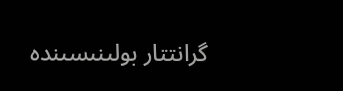گرانتتار بولىنىسىندە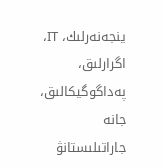ينجەنەرلىك، IT، اگرارلىق، پەداگوگيكالىق، جانە جاراتىلىستانۋ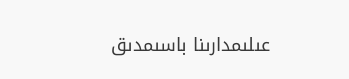عىلىمدارىنا باسىمدىق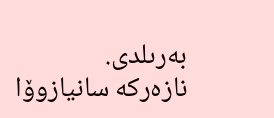بەرىلدى.
نازەركە سانيازوۆا